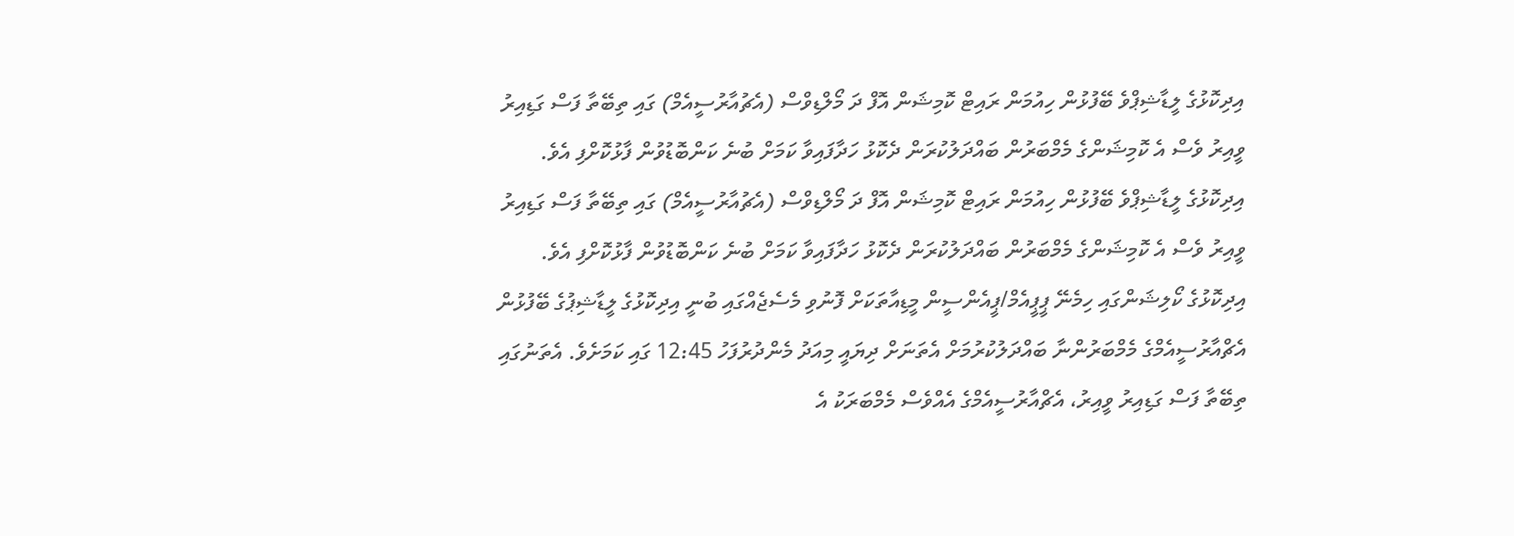އިދިކޮޅުގެ ލީޑާޝިޕްވެ ބޭފުޅުން ހިއުމަން ރައިޓް ކޮމިޝަން އޮފް ދަ މޯލްޑިވްސް (އެޗުއާރުސީއެމް) ގައި ތިބޭތާ ފަސް ގަޑިއިރު ވީއިރު ވެސް އެ ކޮމިޝަންގެ މެމްބަރުން ބައްދަލުކުރަން ދެކޮޅު ހަދާފައިވާ ކަމަށް ބުނެ ކަންބޮޑުވުން ފާޅުކޮށްފި އެވެ.
އިދިކޮޅުގެ ލީޑާޝިޕްވެ ބޭފުޅުން ހިއުމަން ރައިޓް ކޮމިޝަން އޮފް ދަ މޯލްޑިވްސް (އެޗުއާރުސީއެމް) ގައި ތިބޭތާ ފަސް ގަޑިއިރު ވީއިރު ވެސް އެ ކޮމިޝަންގެ މެމްބަރުން ބައްދަލުކުރަން ދެކޮޅު ހަދާފައިވާ ކަމަށް ބުނެ ކަންބޮޑުވުން ފާޅުކޮށްފި އެވެ.
އިދިކޮޅުގެ ކޯލިޝަންގައި ހިމެނޭ ޕީޕީއެމް/ޕީއެންސީން މީޑިއާތަކަށް ފޮނުވި މެސެޖެއްގައި ބުނީ އިދިކޮޅުގެ ލީޑާޝިޕުގެ ބޭފުޅުން އެޗްއާރުސީއެމްގެ މެމްބަރުންނާ ބައްދަލުކުރުމަށް އެތަނަށް ދިޔައީ މިއަދު މެންދުރުފަހު 12:45 ގައި ކަމަށެވެ. އެތަނުގައި ތިބޭތާ ފަސް ގަޑިއިރު ވީއިރު، އެޗްއާރުސީއެމްގެ އެއްވެސް މެމްބަރަކު އެ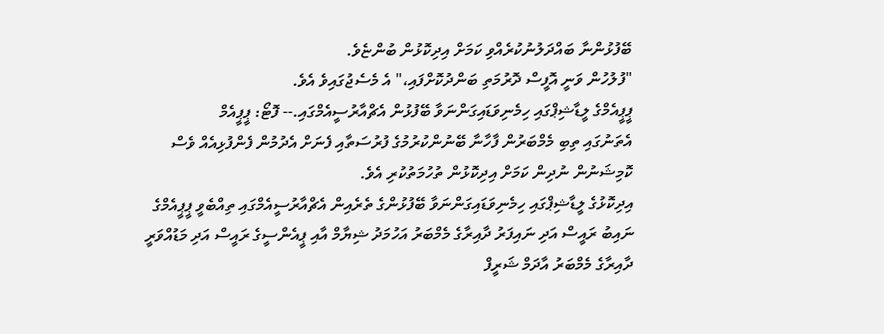ބޭފުޅުންނާ ބައްދަލުނުކުރެއްވި ކަމަށް އިދިކޮޅުން ބުންޏެވެ.
"ފުލުހުން ވަނީ އޮފީސް ދޮރުމަތި ބަންދުކޮށްފައި،" އެ މެސެޖުގައިވެ އެވެ.
ޕީޕީއެމްގެ ލީޑާޝިޕްގައި ހިމެނިވަޑައިގަންނަވާ ބޭފުޅުން އެޗްއާރުސީއެމްގައި.-- ފޮޓޯ: ޕީޕީއެމް
އެތަނުގައި ތިބި މެމްބަރުން ފާހާނާ ބޭނުންކުރުމުގެ ފުރުސަތާއި ފެނަށް އެދުމުން ފެންފުޅިއެއް ވެސް ކޮމިޝަނުން ނުދިން ކަމަށް އިދިކޮޅުން ތުހުމަތުކުރި އެވެ.
އިދިކޮޅުގެ ލީޑާޝިޕްގައި ހިމެނިވަޑައިގަންނަވާ ބޭފުޅުންގެ ތެރެއިން އެޗްއާރުސީއެމްގައި ތިއްބެވީ ޕީޕީއެމްގެ ނައިބު ރައީސް އަދި ނައިފަރު ދާއިރާގެ މެމްބަރު އަހުމަދު ޝިޔާމް އާއި ޕީއެންސީގެ ރައީސް އަދި މަޑުއްވަރީ ދާއިރާގެ މެމްބަރު އާދަމް ޝަރީފް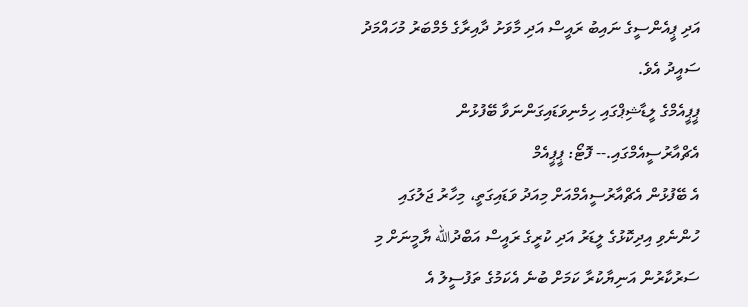އަދި ޕީއެންސީގެ ނައިބު ރައީސް އަދި މާވަށު ދާއިރާގެ މެމްބަރު މުހައްމަދު ސައީދު އެވެ.
ޕީޕީއެމްގެ ލީޑާޝިޕްގައި ހިމެނިވަޑައިގަންނަވާ ބޭފުޅުން އެޗްއާރުސީއެމްގައި.-- ފޮޓޯ: ޕީޕީއެމް
އެ ބޭފުޅުން އެޗްއާރުސީއެމްއަށް މިއަދު ވަޑައިގަތީ، މިހާރު ޖަލުގައި ހުންނެވި އިދިކޮޅުގެ ލީޑަރު އަދި ކުރީގެ ރައީސް އަބްދުالله ޔާމީނަށް މި ސަރުކާރުން އަނިޔާކުރާ ކަމަށް ބުނެ އެކަމުގެ ތަފުސީލު އެ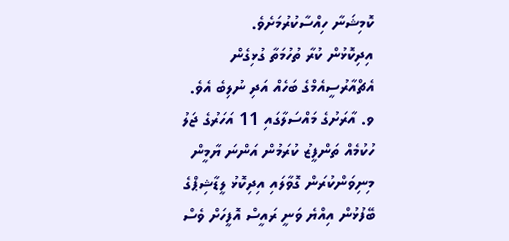ކޮމިޝަނާ ހިއްސާކުރުމަށެވެ.
އިދިކޮޅުން ކުރާ ތުހުމަތާ ގުޅިގެން އެޗްއާރުސީއެމްގެ ބަހެއް އަދި ނުލިބެ އެވެ.
ވ. އާރަށުގެ މައްސަލާގައި 11 އަހަރުގެ ޖަލު ހުކުމެއް ތަންފީޒު ކުރަމުން އަންނަ ޔާމީން މިނިވަންކުރަން ގޮވާލައި އިދިކޮޅު ލީޑާޝިޕްގެ ބޭފުޅުން އިއްޔެ ވަނީ ރައީސް އޮފީހަށް ވެސް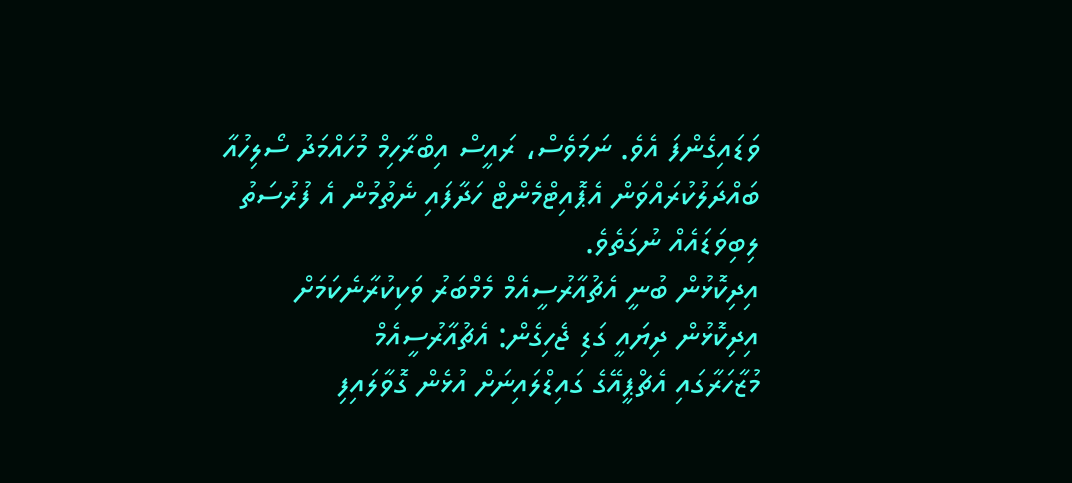ވަޑައިގެންފަ އެވެ. ނަމަވެސް، ރައީސް އިބްރާހިމް މުހައްމަދު ސޯލިހުއާ ބައްދަލުކުރައްވަން އެޕޮއިޓްމެންޓް ހަދާފައި ނެތުމުން އެ ފުރުސަތު ލިބިވަޑައެއް ނުގަތެވެ.
އިދިކޮޅުން ބުނީ އެޗުއާރުސީއެމް މެމްބަރު ވަކިކުރާނެކަމަށް
އިދިކޮޅުން ދިޔައީ ގަޑި ޖެހިގެން: އެޗުއާރުސީއެމް
މުޒާހަރާގައި އެޗްޕީއޭގެ ގައިޑްލައިނަށް އުޅެން ގޮވާލައިފި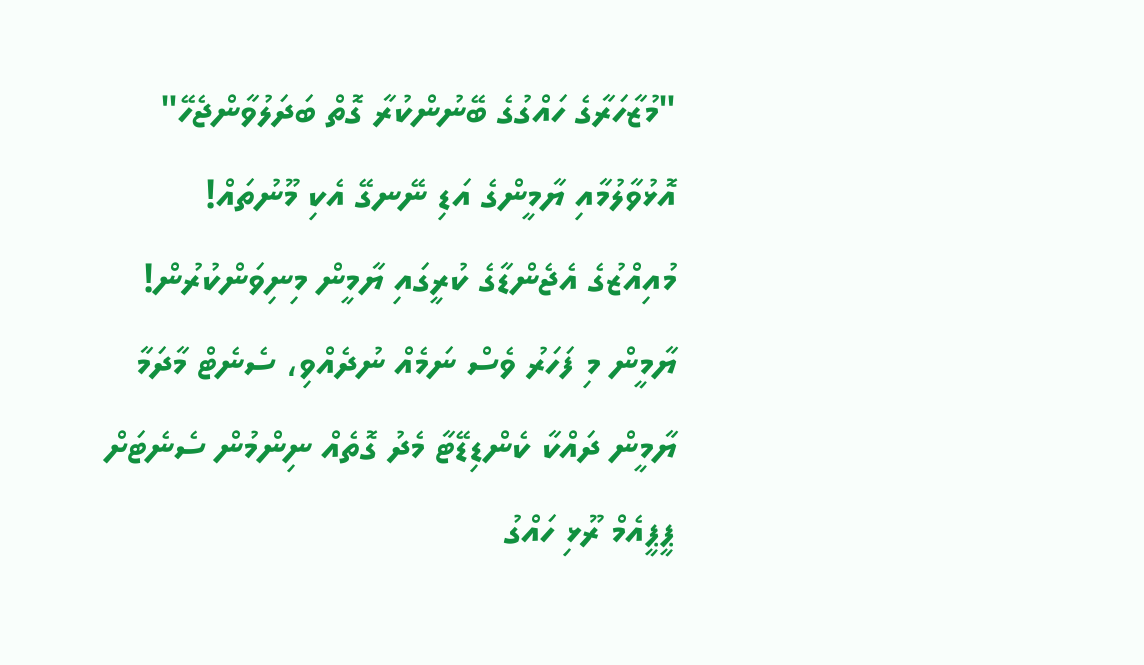"މުޒާހަރާގެ ހައްގުގެ ބޭނުންކުރާ ގޮތް ބަދަލުވާންޖެހޭ"
އޮޅުވާލުމާއި ޔާމީންގެ އަޑި ނޭނގޭ އެކި މޫނުތައް!
މުއިއްޒުގެ އެޖެންޑާގެ ކުރީގައި ޔާމީން މިނިވަންކުރުން!
ޔާމީން މި ފަހަރު ވެސް ނަމެއް ނުދެއްވި، ސެނެޓް މާދަމާ
ޔާމީން ދައްކާ ކެންޑިޑޭޓާ މެދު ގޮތެއް ނިންމުން ސެނެޓަށް
ޕީޕީއެމް ރޫޅި ހައްގު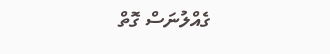ގެއްލުނަސް ގޮތް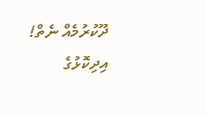ދޫކުރުމެއް ނެތް!
އިދިކޮޅުގެ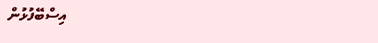އިސްބޭފުޅުން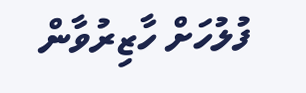ފުލުހަށް ހާޒިރުވާން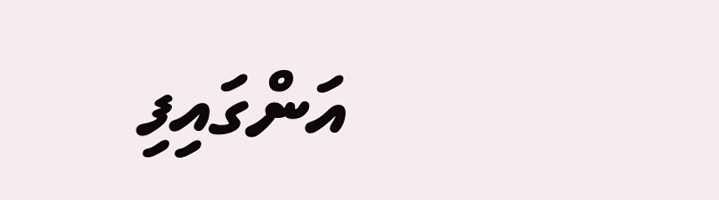އަންގައިފި